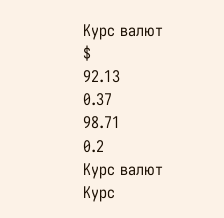Курс валют
$
92.13
0.37
98.71
0.2
Курс валют
Курс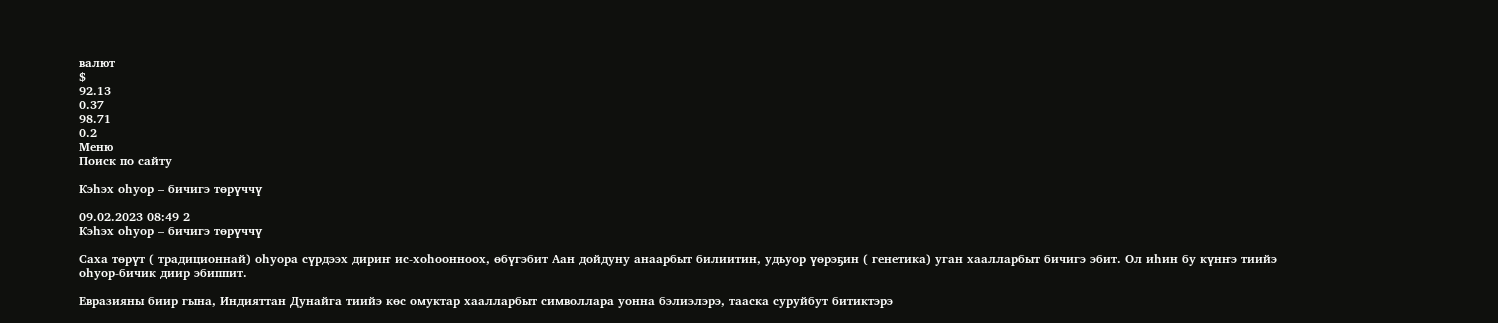валют
$
92.13
0.37
98.71
0.2
Меню
Поиск по сайту

Кэһэх оһуор – бичигэ төрүччү

09.02.2023 08:49 2
Кэһэх оһуор – бичигэ төрүччү

Саха төрүт ( традиционнай) оһуора сүрдээх дириҥ ис-хоһоонноох, өбүгэбит Аан дойдуну анаарбыт билиитин, удьуор үөрэҕин ( генетика) уган хаалларбыт бичигэ эбит. Ол иһин бу күнҥэ тиийэ оһуор-бичик диир эбиппит.

Евразияны биир гына, Индияттан Дунайга тиийэ көс омуктар хаалларбыт символлара уонна бэлиэлэрэ, тааска суруйбут битиктэрэ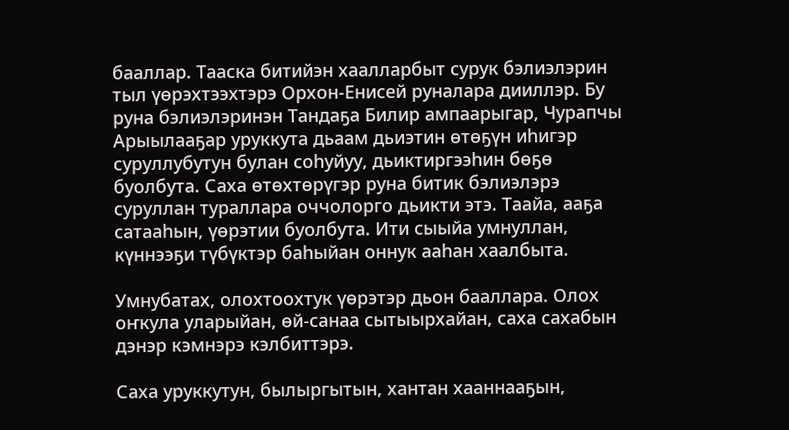бааллар. Тааска битийэн хаалларбыт сурук бэлиэлэрин тыл үөрэхтээхтэрэ Орхон-Енисей руналара дииллэр. Бу руна бэлиэлэринэн Тандаҕа Билир ампаарыгар, Чурапчы Арыылааҕар уруккута дьаам дьиэтин өтөҕүн иһигэр суруллубутун булан соһуйуу, дьиктиргээһин бөҕө буолбута. Саха өтөхтөрүгэр руна битик бэлиэлэрэ суруллан тураллара оччолорго дьикти этэ. Таайа, ааҕа сатааһын, үөрэтии буолбута. Ити сыыйа умнуллан, күннээҕи түбүктэр баһыйан оннук ааһан хаалбыта.

Умнубатах, олохтоохтук үөрэтэр дьон бааллара. Олох оҥкула уларыйан, өй-санаа сытыырхайан, саха сахабын дэнэр кэмнэрэ кэлбиттэрэ.

Саха уруккутун, былыргытын, хантан хааннааҕын,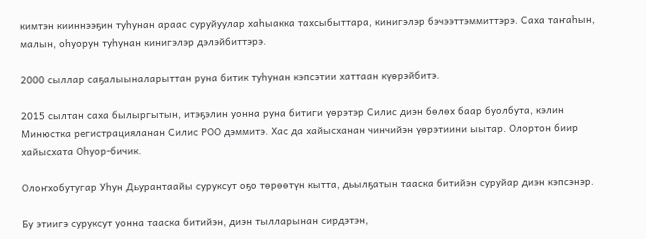кимтэн кииннээҕин туһунан араас суруйуулар хаһыакка тахсыбыттара, кинигэлэр бэчээттэммиттэрэ. Саха таҥаһын, малын, оһуорун туһунан кинигэлэр дэлэйбиттэрэ.

2000 сыллар саҕалыыналарыттан руна битик туһунан кэпсэтии хаттаан күөрэйбитэ.

2015 сылтан саха былыргытын, итэҕэлин уонна руна битиги үөрэтэр Силис диэн бөлөх баар буолбута, кэлин Минюстка регистрацияланан Силис РОО дэммитэ. Хас да хайысханан чинчийэн үөрэтиини ыытар. Олортон биир хайысхата Оһуор-бичик.

Олоҥхобутугар Уһун Дьурантаайы суруксут оҕо төрөөтүн кытта, дьылҕатын тааска битийэн суруйар диэн кэпсэнэр.

Бу этиигэ суруксут уонна тааска битийэн, диэн тылларынан сирдэтэн,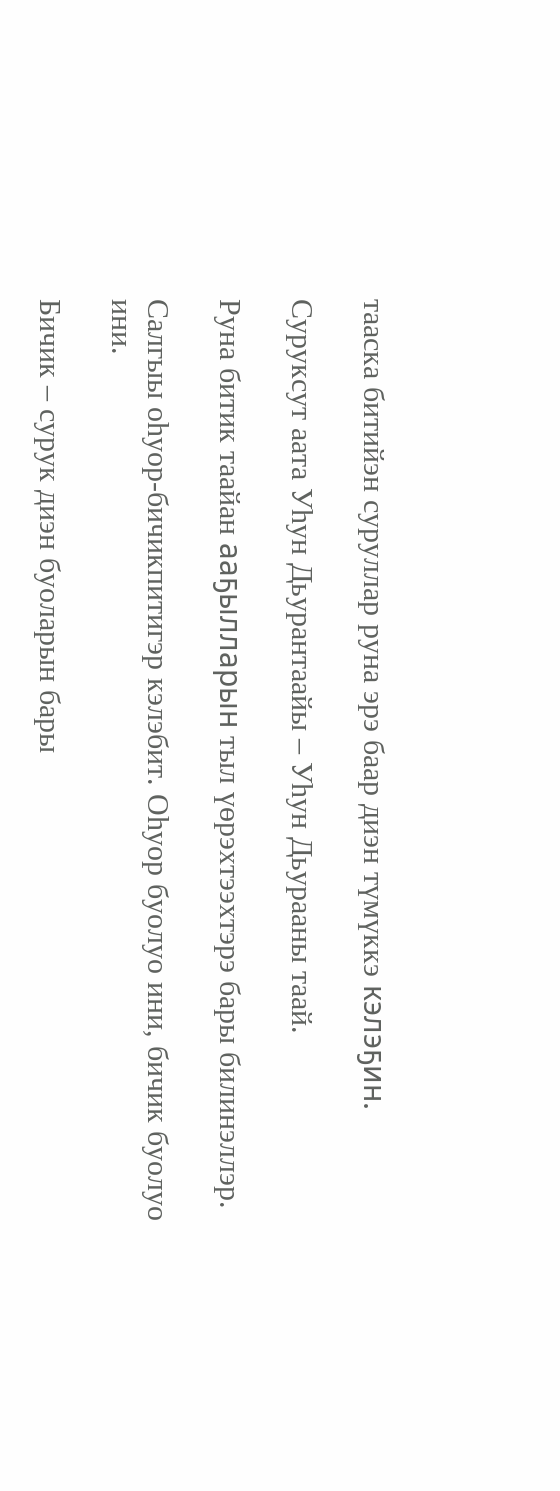тааска битийэн суруллар руна эрэ баар диэн түмүккэ кэлэҕин.

Суруксут аата Уһун Дьурантаайы – Уһун Дьурааны таай.

Руна битик таайан ааҕылларын тыл үөрэхтээхтэрэ бары билинэллэр.

Салгыы оһуор-бичикпитигэр кэлэбит. Оһуор буолуо ини, бичик буолуо ини.

Бичик – сурук диэн буоларын бары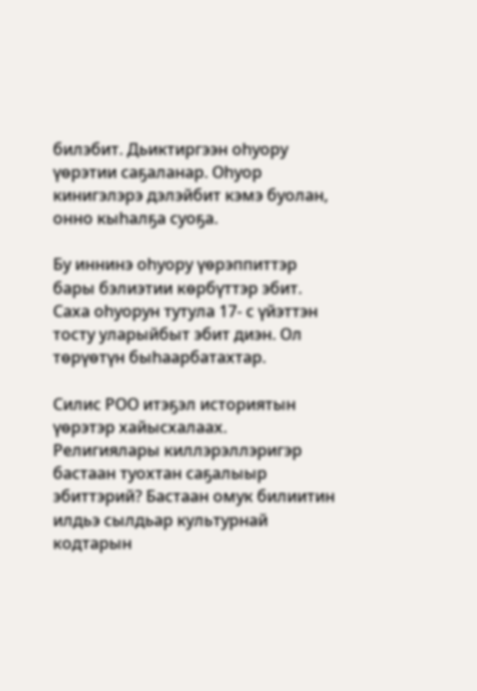билэбит. Дьиктиргээн оһуору үөрэтии саҕаланар. Оһуор кинигэлэрэ дэлэйбит кэмэ буолан, онно кыһалҕа суоҕа.

Бу иннинэ оһуору үөрэппиттэр бары бэлиэтии көрбүттэр эбит. Саха оһуорун тутула 17- с үйэттэн тосту уларыйбыт эбит диэн. Ол төрүөтүн быһаарбатахтар.

Силис РОО итэҕэл историятын үөрэтэр хайысхалаах. Религиялары киллэрэллэригэр бастаан туохтан саҕалыыр эбиттэрий? Бастаан омук билиитин илдьэ сылдьар культурнай кодтарын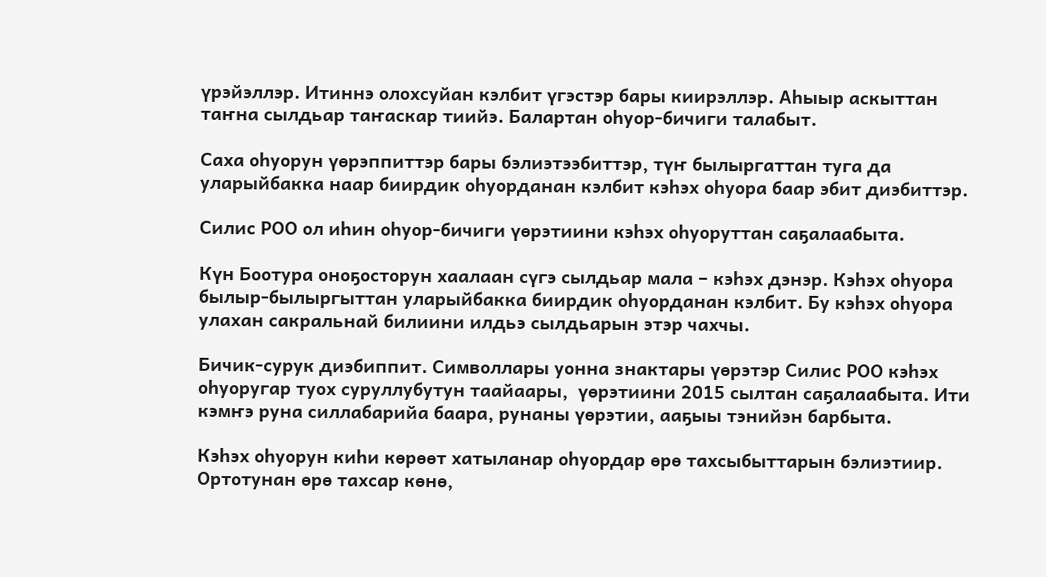үрэйэллэр. Итиннэ олохсуйан кэлбит үгэстэр бары киирэллэр. Аһыыр аскыттан таҥна сылдьар таҥаскар тиийэ. Балартан оһуор-бичиги талабыт.

Саха оһуорун үөрэппиттэр бары бэлиэтээбиттэр, түҥ былыргаттан туга да уларыйбакка наар биирдик оһуорданан кэлбит кэһэх оһуора баар эбит диэбиттэр.

Силис РОО ол иһин оһуор-бичиги үөрэтиини кэһэх оһуоруттан саҕалаабыта.

Күн Боотура оноҕосторун хаалаан сүгэ сылдьар мала – кэһэх дэнэр. Кэһэх оһуора былыр-былыргыттан уларыйбакка биирдик оһуорданан кэлбит. Бу кэһэх оһуора улахан сакральнай билиини илдьэ сылдьарын этэр чахчы.

Бичик-сурук диэбиппит. Символлары уонна знактары үөрэтэр Силис РОО кэһэх оһуоругар туох суруллубутун таайаары,  үөрэтиини 2015 сылтан саҕалаабыта. Ити кэмҥэ руна силлабарийа баара, рунаны үөрэтии, ааҕыы тэнийэн барбыта.

Кэһэх оһуорун киһи көрөөт хатыланар оһуордар өрө тахсыбыттарын бэлиэтиир. Ортотунан өрө тахсар көнө,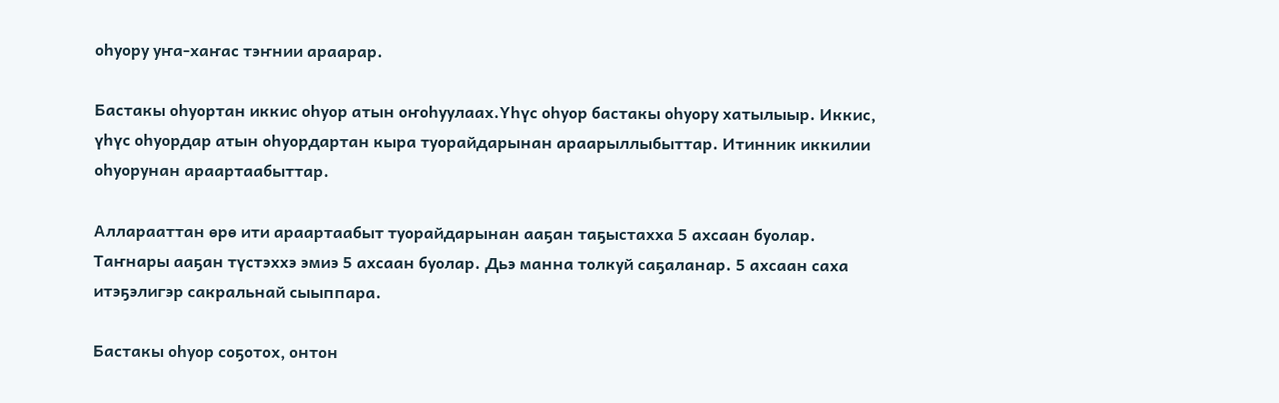оһуору уҥа-хаҥас тэҥнии араарар.

Бастакы оһуортан иккис оһуор атын оҥоһуулаах.Үһүс оһуор бастакы оһуору хатылыыр. Иккис, үһүс оһуордар атын оһуордартан кыра туорайдарынан араарыллыбыттар. Итинник иккилии оһуорунан араартаабыттар.

Алларааттан өрө ити араартаабыт туорайдарынан ааҕан таҕыстахха 5 ахсаан буолар. Таҥнары ааҕан түстэххэ эмиэ 5 ахсаан буолар. Дьэ манна толкуй саҕаланар. 5 ахсаан саха итэҕэлигэр сакральнай сыыппара.

Бастакы оһуор соҕотох, онтон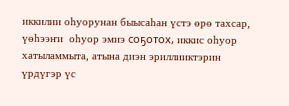иккилии оһуорунан быысаһан үстэ өрө тахсар, үөһээҥи  оһуор эмиэ соҕотох, иккис оһуор хатыламмыта, атына диэн эриллииктэрин үрдүгэр үс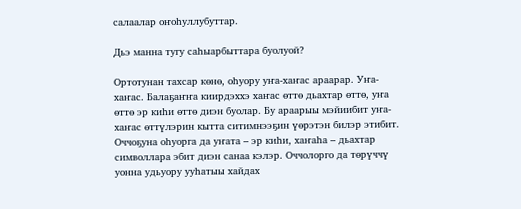салаалар оҥоһуллубуттар.

Дьэ манна тугу саһыарбыттара буолуой?

Ортотунан тахсар көнө, оһуору уҥа-хаҥас араарар. Уҥа-хаҥас. Балаҕаҥҥа киирдэххэ хаҥас өттө дьахтар өттө, уҥа өттө эр киһи өттө диэн буолар. Бу араарыы мэйиибит уҥа- хаҥас өттүлэрин кытта ситимнээҕин үөрэтэн билэр этибит. Оччоҕуна оһуорга да уҥата – эр киһи, хаҥаһа – дьахтар символлара эбит диэн санаа кэлэр. Оччолорго да төрүччү уонна удьуору ууһатыы хайдах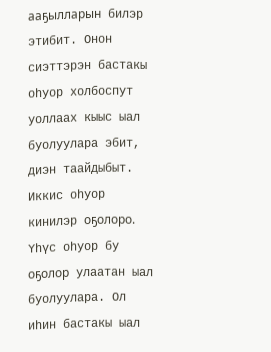ааҕылларын билэр этибит. Онон сиэттэрэн бастакы оһуор холбоспут уоллаах кыыс ыал буолуулара эбит, диэн таайдыбыт. Иккис оһуор кинилэр оҕолоро. Үһүс оһуор бу оҕолор улаатан ыал буолуулара. Ол иһин бастакы ыал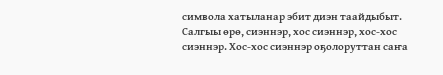символа хатыланар эбит диэн таайдыбыт. Салгыы өрө, сиэннэр, хос сиэннэр, хос-хос сиэннэр. Хос-хос сиэннэр оҕолоруттан саҥа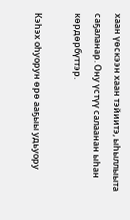хаан үөскээн хаан тэйиитэ, ыһыллыыта саҕаланар. Ону үстүү салаанан ыһан көрдөрбүттэр.

Кэһэх оһуорун өрө ааҕыы удьуору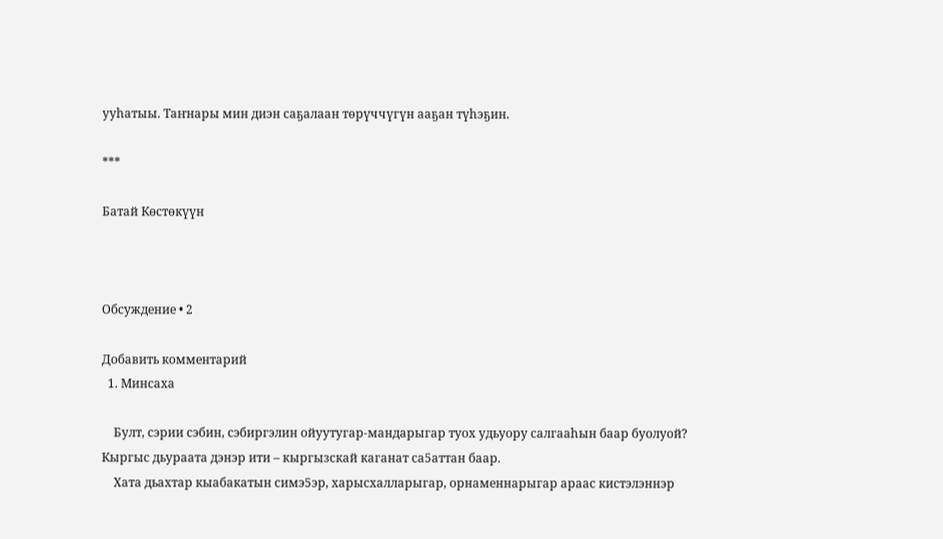ууһатыы. Таҥнары мин диэн саҕалаан төрүччүгүн ааҕан түһэҕин.

***

Батай Көстөкүүн



Обсуждение • 2

Добавить комментарий
  1. Минсаха

    Булт, сэрии сэбин, сэбиргэлин ойуутугар-мандарыгар туох удьуору салгааhын баар буолуой? Кыргыс дьураата дэнэр ити – кыргызскай каганат са5аттан баар.
    Хата дьахтар кыабакатын симэ5эр, харысхалларыгар, орнаменнарыгар араас кистэлэннэр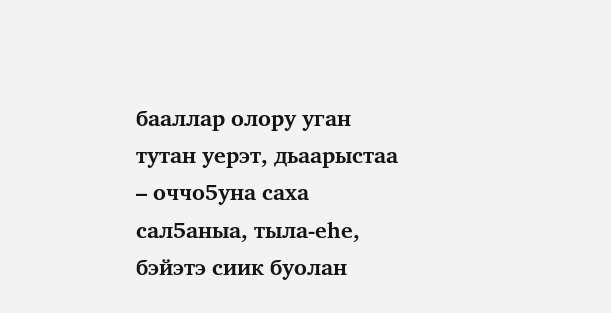бааллар олору уган тутан уерэт, дьаарыстаа – оччо5уна саха сал5аныа, тыла-еhе, бэйэтэ сиик буолан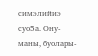симэлийиэ суо5а. Ону-маны, буолары-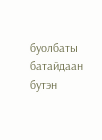буолбаты батайдаан бутэн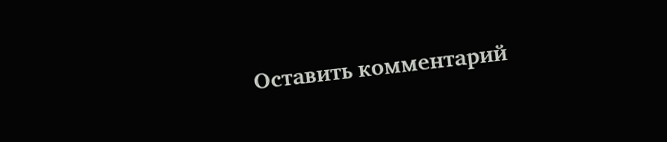Оставить комментарий